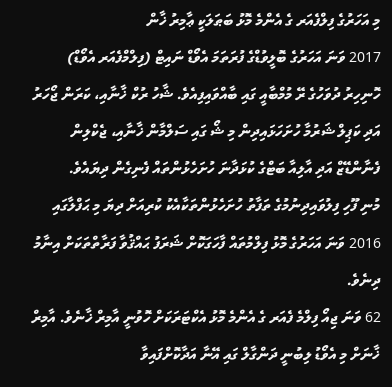މި އަހަރުގެ ފިލްފެއަރ ގެ އެންމެ މޮޅު ބަޠަލަކީ ޢާމިރު ޚާން
2017 ވަނަ އަހަރުގެ ބޮލީވުޑްގެ ފުރަތަމަ އެވޯޑް ނައިޓް (ފިލްމްފެއަރ އެވޯޑް) ހޮނިހިރު ދުވަހުގެ ރޭ މުމްބާއީ ގައި ބާއްވައިފިއެވެ. ޝާހު ރުކް ޚާނާއި، ކަރަން ޖޯހަރު އަދި ކަޕިލް ޝަރުމާ ހުށަހަޅައިދިން މި ޝޯ ގައި ސަލްމާން ޚާނާއި، ޖެކްލިން ފެނާންޑޭޒް އަދި އާލިއާ ބަޓްގެ ކުޅަދާނަ ހުށަހެޅުންތައް ފެނިގެން ދިޔައެވެ.
މުނި ފޫހި ފިލުވައިދިނުމުގެ ތަފާތު ހުށަހެޅުންތަކާއެކު ކުރިއަށް ދިޔަ މި ޙަފްލާގައި 2016 ވަނަ އަހަރުގެ މޮޅު ފިލްމުތައް ފާހަގަކޮށް ޝަރަފު ޙައްޤުވާ ފަރާތްތަކަށް އިނާމު ދިނެވެ.
62 ވަނަ ޖިއޯ ފިލްމެ ފެއަރ ގެ އެންމެ މޮޅު އެކްޓަރަކަށް ހޮވުނީ އާމިރް ޚާނެވެ. އާމިރް ޚާނަށް މި އެވޯޑު ލިބުނީ ދަންގާލް ގައި އޭނާ އަދާކޮށްފައިވާ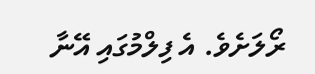ރޯލަށެވެ. އެ ފިލްމުގައި އޭނާ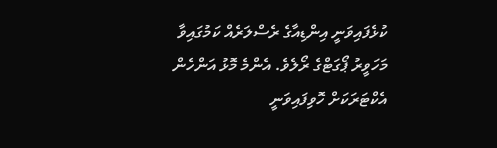ކުޅެފައިވަނީ އިންޑިއާގެ ރެސްލަރެއް ކަމުގައިވާ މަހަވީރު ޕޯގަޓްގެ ރޯލެވެ. އެންމެ މޮޅު އަންހެން އެކްޓަރަކަށް ހޮވިފައިވަނީ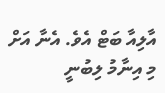އާލިއާ ބަޓް އެވެ. އެނާ އަށް މި އިނާމު ލިބުނީ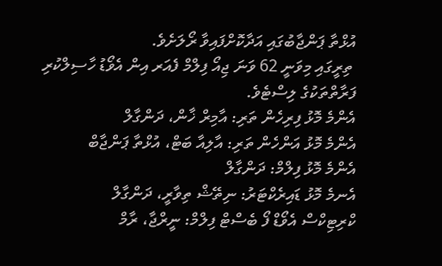އުޅްތާ ޕަންޖާބުގައި އަދާކޮށްފައިވާ ރޯލަށެވެ.
 ތިރީގައި މިވަނީ 62 ވަނަ ޖިއޯ ފިލްމް ފެއަރ އިން އެވޯޑު ހާސިލްކުރި ފަރާތްތަކުގެ ލިސްޓެވެ.
އެންމެ މޮޅު ފިރިހެން ތަރި: އާމިރް ޚާން، ދަންގާލް
އެންމެ މޮޅު އަންހެން ތަރި: އާލިއާ ބަޓް، އުޅްތާ ޕަންޖާބް
އެންމެ މޮޅު ފިލްމް: ދަންގާލް
އެނމެ މޮޅު ޑައިރެކްޓަރު: ނިތޭޝް ތިވާރީ، ދަންގާލް
ކްރިޓިކްސް އެވޯޑް ފޯ ބެސްޓް ފިލްމް: ނީރްޖާ، ރާމް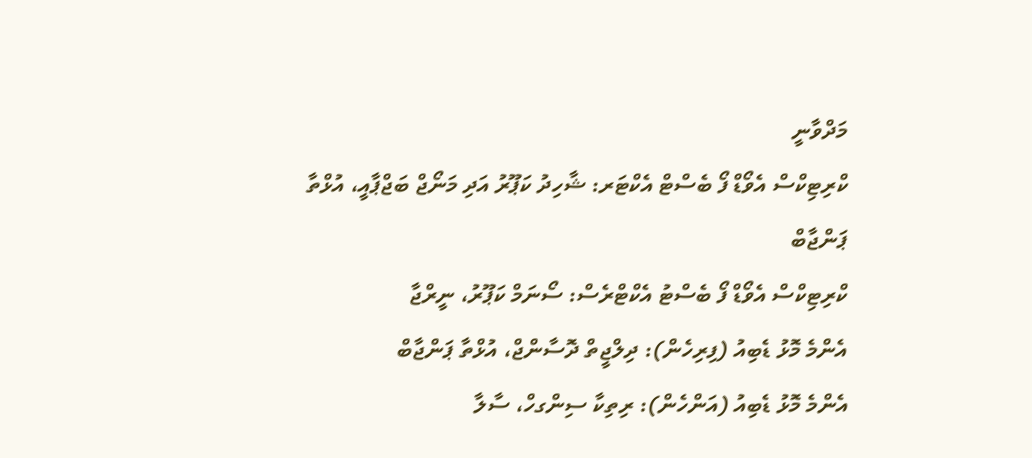މަދްވާނީ
ކްރިޓިކްސް އެވޯޑް ފޯ ބެސްޓް އެކްޓަރ: ޝާހިދު ކަޕޫރު އަދި މަނޯޖް ބަޖްޕާއީ، އުޅްތާ ޕަންޖާބް
ކްރިޓިކްސް އެވޯޑް ފޯ ބެސްޓު އެކްޓްރެސް: ސޯނަމް ކަޕޫރު، ނީރްޖާ
އެންމެ މޮޅު ޑެބިއު (ފިރިހެން): ދިލްޖީތް ދޮސާންޖް، އުޅްތާ ޕަންޖާބް
އެންމެ މޮޅު ޑެބިއު (އަންހެން): ރިތިކާ ސިންގހް، ސާލާ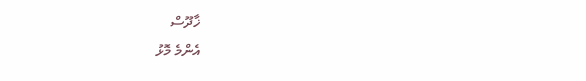ޚާދޫސް
އެންމެ މޮޅު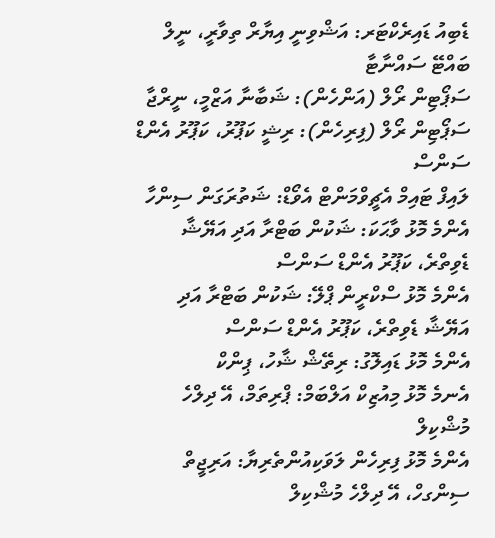ޑެބިއު ޑައިރެކްޓަރ: އަޝްވިނީ އިޔާރް ތިވާރީ، ނީލް ބައްޓޭ ސައްނާޓާ
ސަޕޯޓިން ރޯލް (އަންހެން): ޝަބާނާ އަޒްމީ، ނީރްޖާ
ސަޕޯޓިން ރޯލް (ފިރިހެން): ރިޝީ ކަޕޫރު، ކަޕޫރު އެންޑް ސަންސް
ލައިފް ޓައިމް އެޗީވްމަންޓް އެވޯޑް: ޝަތުރަގަން ސިންހާ
އެންމެ މޮޅު ވާޙަކަ: ޝަކުން ބަޓްރާ އަދި އަޔޭޝާ ޑެވިތްރެ، ކަޕޫރު އެންޑް ސަންސް
އެންމެ މޮޅު ސްކްރީން ޕްލޭ: ޝަކުން ބަޓްރާ އަދި އަޔޭޝާ ޑެވިތްރެ، ކަޕޫރު އެންޑް ސަންސް
އެންމެ މޮޅު ޑައިލޮގު: ރިތޭޝް ޝާހު، ޕިންކް
އެނމެ މޮޅު މިއުޒިކް އަލްބަމް: ޕްރިތަމް، އޭ ދިލްހެ މުޝްކިލް
އެންމެ މޮޅު ފިރިހެން ލަވަކިއުންތެރިޔާ: އަރިޖީތް ސިންގހް، އޭ ދިލްހެ މުޝްކިލް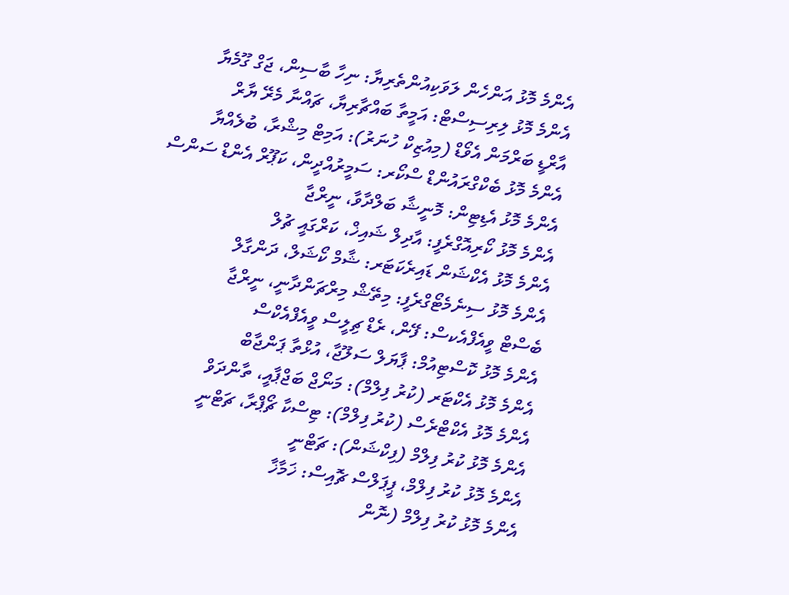އެންމެ މޮޅު އަންހެން ލަވަކިއުންތެރިޔާ: ނިހާ ބާސިން، ޖަގް ގޫމެޔާ
އެންމެ މޮޅު ލިރިސިސްޓް: އަމީތާ ބައްޗާރިޔާ، ޗައްނާ މެރޭ ޔާރް
އާރްޑީ ބަރްމަން އެވޯޑް (މިއުޒިކް ހުނަރު): އަމިޓް މިޝްރާ، ބުލެއްޔާ
އެންމެ މޮޅު ބެކްގްރައުންޑް ސްކޯރ: ސަމީރުއްދީން، ކަޕޫރް އެންޑް ސަންސް
އެންމެ މޮޅު އެޑިޓިން: މޮނީޝާ ބަލްދާވާ، ނީރްޖާ
އެންމެ މޮޅު ކޯރިއޮގްރެފީ: އާދިލް ޝައިޚް، ކަރްގައީ ޗުލް
އެންމެ މޮޅު އެކްޝަން ޑައިރެކަޓަރ: ޝާމް ކޯޝަލް، ދަންގާލް
އެންމެ މޮޅު ސިނެމެޓޯގްރެފީ: މިތޭޝް މިރްޗަންދާނީ، ނީރްޖާ
ބެސްޓް ވީއެފްއެކސް: ފޭން، ރެޑް ޗިލީސް ވީއެފްއެކްސް
އެންމެ މޮޅު ކޮސްޓިއުމް: ޕާޔަލް ސަލޫޖާ، އުޅްތާ ޕަންޖާބް
އެންމެ މޮޅު އެކްޓަރ (ކުރު ފިލްމް): މަނޯޖް ބަޖްޕާއީ، ތާންދަވް
އެންމެ މޮޅު އެކްޓްރެސް (ކުރު ފިލްމް): ޓިސްކާ ޗޯޕްރާ، ޗަޓްނީ
އެންމެ މޮޅު ކުރު ފިލްމް (ފިކްޝަން): ޗަޓްނީ
އެންމެ މޮޅު ކުރު ފިލްމް، ޕީޕަލްސް ޗޮއިސް: ޚަމާޚާ
އެންމެ މޮޅު ކުރު ފިލްމް (ނޮން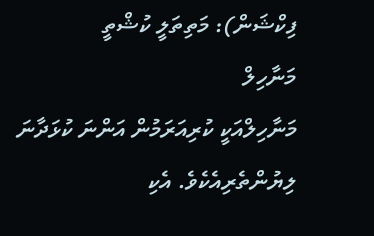ފިކްޝަން): މަތިތަލީ ކުޝްތީ
މަނާހިލް
މަނާހިލްއަކީ ކުރިއަރަމުން އަންނަ ކުޅަދާނަ ލިޔުންތެރިއެކެވެ. އެކި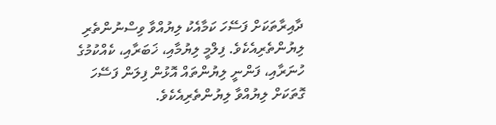ދާއިރާތަކަށް ފަސޭހަ ކަމާއެކު ލިޔުއްވާ ވިސްނުންތެރި ލިޔުންތެރިއެކެވެ. ފިލްމީ ލިޔުމާއި، ޚަބަރާއި، ކެއްކުމުގެ ހުނަރާއި، ފަންނީ ލިޔުންތައް އޮޅުން ފިލަން ފަސޭހަ ގޮތަކަށް ލިޔުއްވާ ލިޔުންތެރިއެކެވެ.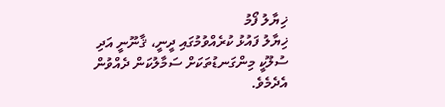ޚިޔާލު ފޯމު
ޚިޔާލު ފައުޅު ކުރެއްވުމުގައި ދީނީ، ޤާނޫނީ އަދި ސުލޫކީ މިންގަނޑުތަކަށް ސަމާލުކަން ދެއްވުން އެދެމެވެ.